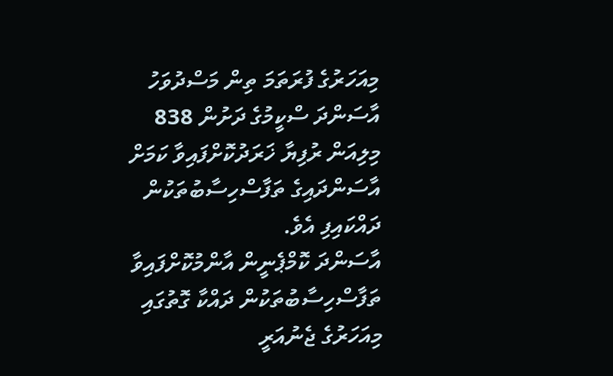މިއަހަރުގެ ފުރަތަމަ ތިން މަސްދުވަހު އާސަންދަ ސްކީމުގެ ދަށުން 838 މިލިއަން ރުފިޔާ ޚަރަދުކޮށްފައިވާ ކަމަށް އާސަންދައިގެ ތަފާސްހިސާބުތަކުން ދައްކައިފި އެވެ.
އާސަންދަ ކޮމްޕެނީން އާންމުކޮށްފައިވާ ތަފާސްހިސާބުތަކުން ދައްކާ ގޮތުގައި މިއަހަރުގެ ޖެނުއަރީ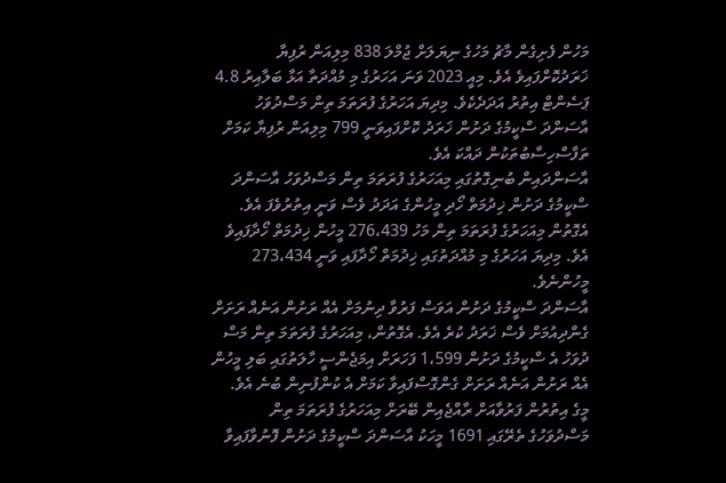މަހުން ފެށިގެން މާޗު މަހުގެ ނިޔަލަށް ޖުމްލަ 838 މިލިއަން ރުފިޔާ ޚަރަދުކޮށްފައިވެ އެވެ. މިއީ 2023 ވަނަ އަހަރުގެ މި މުއްދަތާ އަޅާ ބަލާއިރު 4.8 ޕަސެންޓް އިތުރު އަދަދެކެވެ. މިދިޔަ އަހަރުގެ ފުރަތަމަ ތިން މަސްދުވަހު އާސަންދަ ސްކީމުގެ ދަށުން ޚަރަދު ކޮށްފައިވަނީ 799 މިލިއަން ރުފިޔާ ކަމަށް ތަފާސްހިސާބުތަކުން ދައްކަ އެވެ.
އާސަންދައިން ބުނިގޮތުގައި މިއަހަރުގެ ފުރަތަމަ ތިން މަސްދުވަހު އާސަންދަ ސްކީމުގެ ދަށުން ޚިދުމަތް ހޯދި މީހުންގެ އަދަދު ވެސް ވަނީ އިތުރުވެފަ އެވެ. އެގޮތުން މިއަހަރުގެ ފުރަތަމަ ތިން މަހު 276،439 މީހުން ޚިދުމަތް ހޯދާފައިވެ އެވެ. މިދިޔަ އަހަރުގެ މި މުއްދަތުގައި ޚިދުމަތް ހޯދާފައި ވަނީ 273،434 މީހުންނެވެ.
އާސަންދަ ސްކީމުގެ ދަށުން އަވަސް ފަރުވާ ދިނުމަށް އެއް ރަށުން އަނެއް ރަށަށް ގެންދިއުމަށް ވެސް ޚަރަދު ކުރެ އެވެ. އެގޮތުން، މިއަހަރުގެ ފުރަތަމަ ތިން މަސް ދުވަހު އެ ސްކީމުގެ ދަށުން 1،599 ފަހަރަށް އިމަޖެންސީ ހާލަތުގައި ބަލި މީހުން އެއް ރަށުން އަނެއް ރަށަށް ގެންގޮސްފައިވާ ކަމަށް އެ ކުންފުނިން ބުނެ އެވެ.
މީގެ އިތުރުން ފަރުވާއަށް ރާއްޖެއިން ބޭރަށް މިއަހަރުގެ ފުރަތަމަ ތިން މަސްދުވަހުގެ ތެރޭގައި 1691 މީހަކު އާސަންދަ ސްކީމުގެ ދަށުން ފޮނުވާފައިވާ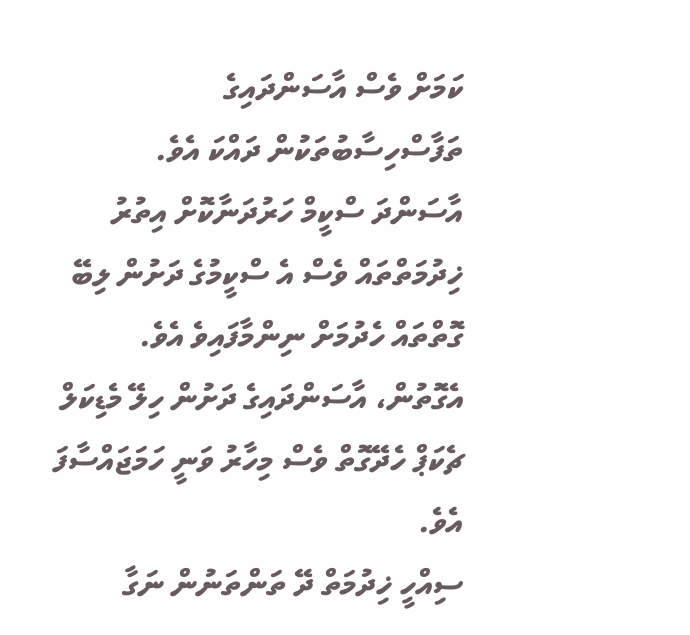ކަމަށް ވެސް އާސަންދައިގެ ތަފާސްހިސާބުތަކުން ދައްކަ އެވެ.
އާސަންދަ ސްކީމް ހަރުދަނާކޮށް އިތުރު ޚިދުމަތްތައް ވެސް އެ ސްކީމުގެ ދަށުން ލިބޭ ގޮތްތައް ހެދުމަށް ނިންމާފައިވެ އެވެ. އެގޮތުން، އާސަންދައިގެ ދަށުން ހިލޭ މެޑިކަލް ޗެކަޕް ހެދޭގޮތް ވެސް މިހާރު ވަނީ ހަމަޖައްސާފަ އެވެ.
ސިއްހީ ޚިދުމަތް ދޭ ތަންތަނުން ނަގާ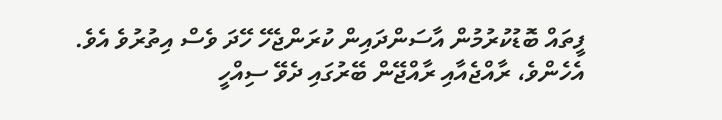ފީތައް ބޮޑުކުރުމުން އާސަންދައިން ކުރަންޖެހޭ ހޭދަ ވެސް އިތުރުވެ އެވެ. އެހެންވެ، ރާއްޖެއާއި ރާއްޖޭން ބޭރުގައި ދެވޭ ސިއްހީ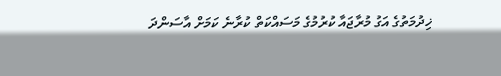ޚިދުމަތުގެ އަގު މުރާޖައާ ކުރުމުގެ މަސައްކަތް ކުރާނެ ކަމަށް އާސަންދަ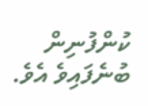ކުންފުނިން ބުނެފައިވެ އެވެ.